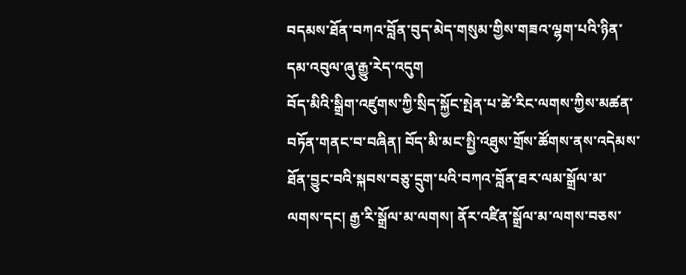བདམས་ཐོན་བཀའ་བློན་བུད་མེད་གསུམ་གྱིས་གཟའ་ལྷག་པའི་ཉིན་དམ་འབུལ་ཞུ་རྒྱུ་རེད་འདུག
བོད་མིའི་སྒྲིག་འཛུགས་ཀྱི་སྲིད་སྐྱོང་སྤེན་པ་ཚེ་རིང་ལགས་ཀྱིས་མཚན་བཏོན་གནང་བ་བཞིན། བོད་མི་མང་སྤྱི་འཐུས་གྲོས་ཚོགས་ནས་འདེམས་ཐོན་བྱུང་བའི་སྐབས་བཅུ་དྲུག་པའི་བཀའ་བློན་ཐར་ལམ་སྒྲོལ་མ་ལགས་དང། རྒྱ་རི་སྒྲོལ་མ་ལགས། ནོར་འཛིན་སྒྲོལ་མ་ལགས་བཅས་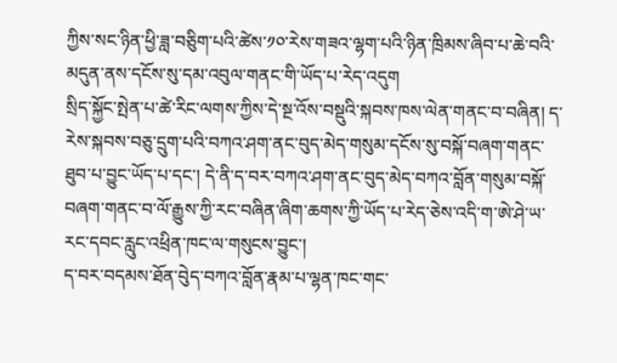ཀྱིས་སང་ཉིན་ཕྱི་ཟླ་བཅིུག་པའི་ཚེས་༡༠་རེས་གཟའ་ལྷག་པའི་ཉིན་ཁྲིམས་ཞིབ་པ་ཆེ་བའི་མདུན་ནས་དངོས་སུ་དམ་འབུལ་གནང་གི་ཡོད་པ་རེད་འདུག
སྲིད་སྐྱོང་སྤེན་པ་ཚེ་རིང་ལགས་ཀྱིས་དེ་སྔ་འོས་བསྡུའི་སྐབས་ཁས་ལེན་གནང་བ་བཞིན། ད་རེས་སྐབས་བཅུ་དྲུག་པའི་བཀའ་ཤག་ནང་བུད་མེད་གསུམ་དངོས་སུ་བསྐོ་བཞག་གནང་ཐུབ་པ་བྱུང་ཡོད་པ་དང་། དེ་ནི་ད་བར་བཀའ་ཤག་ནང་བུད་མེད་བཀའ་བློན་གསུམ་བསྐོ་བཞག་གནང་བ་ལོ་རྒྱུས་ཀྱི་རང་བཞིན་ཞིག་ཆགས་ཀྱི་ཡོད་པ་རེད་ཅེས་འདི་ག་ཨེ་ཤེ་ཡ་རང་དབང་རླུང་འཕྲིན་ཁང་ལ་གསུངས་བྱུང་།
ད་བར་བདམས་ཐོན་བེུད་བཀའ་བློན་རྣམ་པ་ལྷན་ཁང་གང་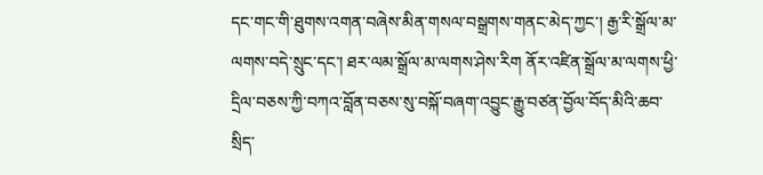དང་གང་གི་ཐུགས་འགན་བཞེས་མིན་གསལ་བསྒྲགས་གནང་མེད་ཀྱང་། རྒྱ་རི་སྒྲོལ་མ་ལགས་བདེ་སྲུང་དང་། ཐར་ལམ་སྒྲོལ་མ་ལགས་ཤེས་རིག ནོར་འཛིན་སྒྲོལ་མ་ལགས་ཕྱི་དྲིལ་བཅས་ཀྱི་བཀའ་བློན་བཅས་སུ་བསྐོ་བཞག་འབྱུང་རྒྱུ་བཙན་བྱོལ་བོད་མིའི་ཆབ་སྲིད་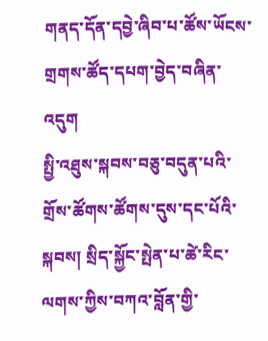གནད་དོན་དབྱེ་ཞིབ་པ་ཚོས་ཡོངས་གྲགས་ཚོད་དཔག་བྱེད་བཞིན་འདུག
སྤྱི་འཐུས་སྐབས་བཅུ་བདུན་པའི་གྲོས་ཚོགས་ཚོགས་དུས་དང་པོའི་སྐབས། སྲིད་སྐྱོང་སྤེན་པ་ཚེ་རིང་ལགས་ཀྱིས་བཀའ་བློན་གྱི་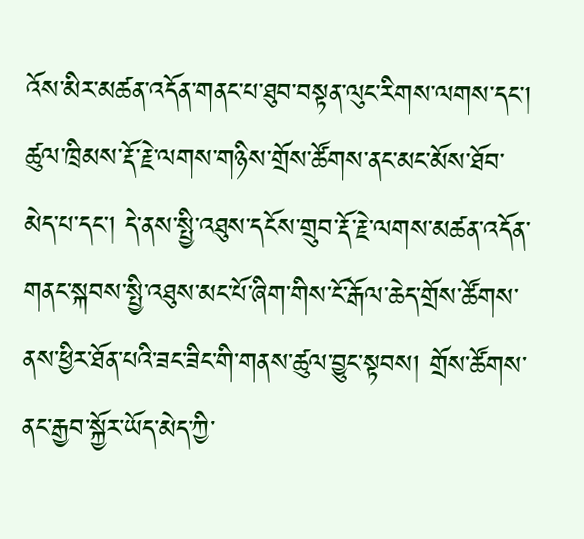འོས་མིར་མཚན་འདོན་གནང་པ་ཐུབ་བསྟན་ལུང་རིགས་ལགས་དང་། ཚུལ་ཁྲིམས་རྡོ་རྗེ་ལགས་གཉིས་གྲོས་ཚོགས་ནང་མང་མོས་ཐོབ་མེད་པ་དང་། དེ་ནས་སྤྱི་འཐུས་དངོས་གྲུབ་རྡོ་རྗེ་ལགས་མཚན་འདོན་གནང་སྐབས་སྤྱི་འཐུས་མང་པོ་ཞིག་གིས་ངོ་རྒོལ་ཆེད་གྲོས་ཚོགས་ནས་ཕྱིར་ཐོན་པའི་ཟང་ཟིང་གི་གནས་ཚུལ་བྱུང་སྟབས། གྲོས་ཚོགས་ནང་རྒྱབ་སྐྱོར་ཡོད་མེད་ཀྱི་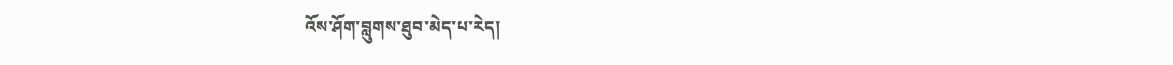འོས་ཤོག་བླུགས་ཐུབ་མེད་པ་རེད།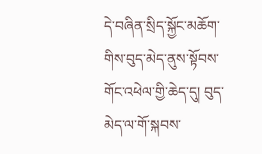དེ་བཞིན་སྲིད་སྐྱོང་མཆོག་གིས་བུད་མེད་ནུས་སྟོབས་གོང་འཕེལ་གྱི་ཆེད་དུ། བུད་མེད་ལ་གོ་སྐབས་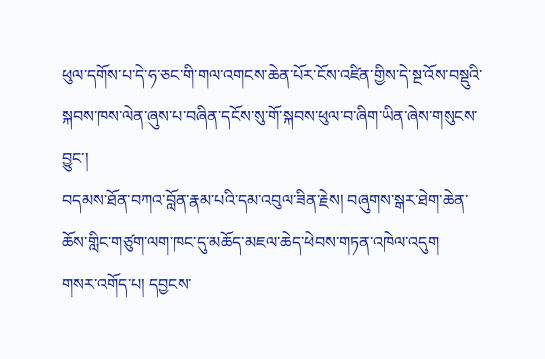ཕུལ་དགོས་པ་དེ་ཧ་ཅང་གི་གལ་འགངས་ཆེན་པོར་ངོས་འཛིན་གྱིས་དེ་སྔ་འོས་བསྡུའི་སྐབས་ཁས་ལེན་ཞུས་པ་བཞིན་དངོས་སུ་གོ་སྐབས་ཕུལ་བ་ཞིག་ཡིན་ཞེས་གསུངས་བྱུང་།
བདམས་ཐོན་བཀའ་བློན་རྣམ་པའི་དམ་འབུལ་ཟིན་རྗེས། བཞུགས་སྒར་ཐེག་ཆེན་ཆོས་གླིང་གཙུག་ལག་ཁང་དུ་མཆོད་མཇལ་ཆེད་ཕེབས་གཏན་འཁེལ་འདུག
གསར་འགོད་པ། དབྱངས་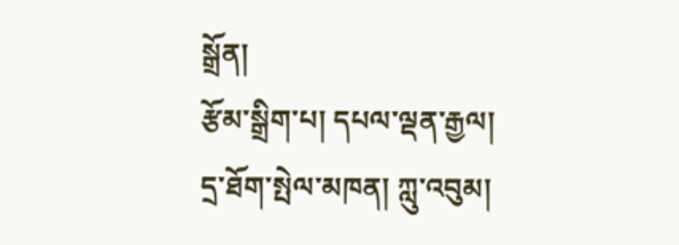སྒྲོན།
རྩོམ་སྒྲིག་པ། དཔལ་ལྡན་རྒྱལ།
དྲ་ཐོག་སྤེལ་མཁན། ཀླུ་འབུམ།